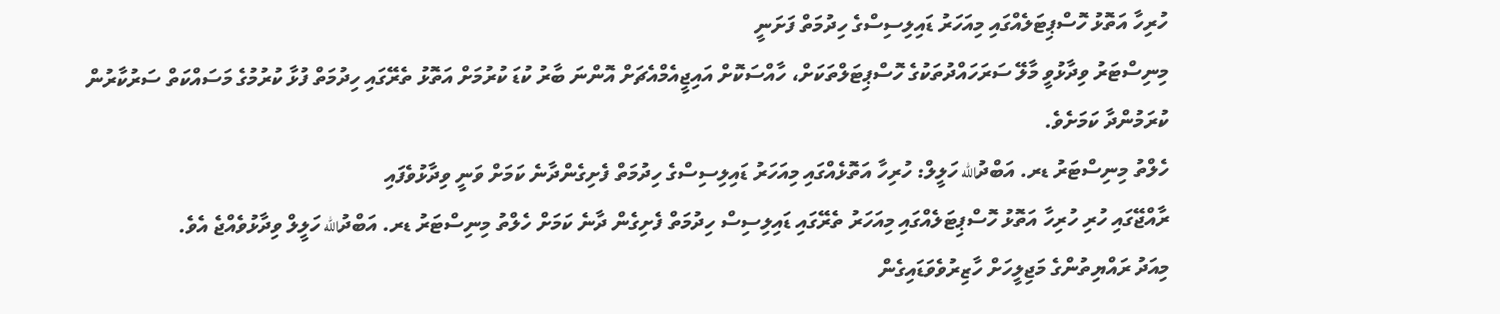ހުރިހާ އަތޮޅު ހޮސްޕިޓަލެއްގައި މިއަހަރު ޑައިލިސިސްގެ ހިދުމަތް ފަށަނީ
މިނިސްޓަރު ވިދާޅުވީ މާލޭ ސަރަހައްދުތަކުގެ ހޮސްޕިޓަލްތަކަށް، ހާއްސަކޮށް އައިޖީއެމްއެޗަށް އޮންނަ ބާރު ކުޑަ ކުރުމަށް އަތޮޅު ތެރޭގައި ހިދުމަތް ފުޅާ ކުރުމުގެ މަސައްކަތް ސަރުކާރުން ކުރަމުންދާ ކަމަށެވެ.
ހެލްތު މިނިސްޓަރު ޑރ. އަބްދުالله ހަލީލް: ހުރިހާ އަތޮޅެއްގައި މިއަހަރު ޑައިލިސިސްގެ ހިދުމަތް ފެށިގެންދާނެ ކަމަށް ވަނީ ވިދާޅުވެފައި
ރާއްޖޭގައި ހުރި ހުރިހާ އަތޮޅު ހޮސްޕިޓަލެއްގައި މިއަހަރު ތެރޭގައި ޑައިލިސިސް ހިދުމަތް ފެށިގެން ދާނެ ކަމަށް ހެލްތު މިނިސްޓަރު ޑރ. އަބްދުالله ހަލީލް ވިދާޅުވެއްޖެ އެވެ.
މިއަދު ރައްޔިތުންގެ މަޖިލީހަށް ހާޒިރުވެވަޑައިގެން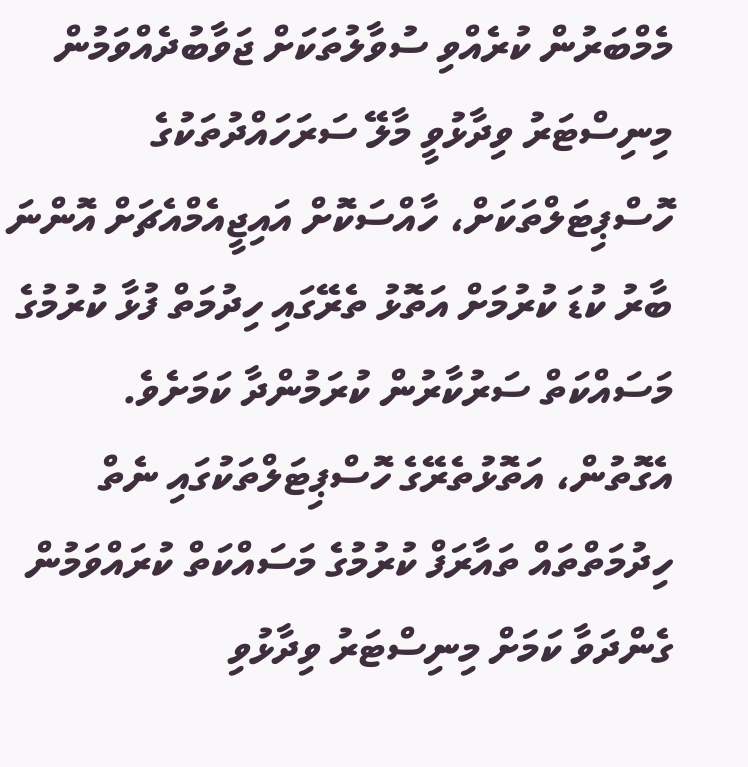މެމްބަރުން ކުރެއްވި ސުވާލުތަކަށް ޖަވާބުދެއްވަމުން މިނިސްޓަރު ވިދާޅުވީ މާލޭ ސަރަހައްދުތަކުގެ ހޮސްޕިޓަލްތަކަށް، ހާއްސަކޮށް އައިޖީއެމްއެޗަށް އޮންނަ ބާރު ކުޑަ ކުރުމަށް އަތޮޅު ތެރޭގައި ހިދުމަތް ފުޅާ ކުރުމުގެ މަސައްކަތް ސަރުކާރުން ކުރަމުންދާ ކަމަށެވެ.
އެގޮތުން، އަތޮޅުތެރޭގެ ހޮސްޕިޓަލްތަކުގައި ނެތް ހިދުމަތްތައް ތައާރަފް ކުރުމުގެ މަސައްކަތް ކުރައްވަމުން ގެންދަވާ ކަމަށް މިނިސްޓަރު ވިދާޅުވި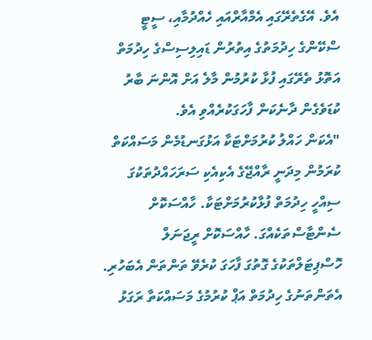އެވެ. އޭގެތެރޭގައި އެމްއާރްއައި ހެއްދުމާއި، ސީޓީ ސްކޭންގެ ހިދުމަތުގެ އިތުރުން ޑައިލިސިސްގެ ހިދުމަތް އަތޮޅު ތެރޭގައި ފުޅާ ކުރުމުން މާލެ އަށް އޮންނަ ބާރު ކުޑަވެގެން ދާނެކަން ފާހަގަކުރެއްވި އެވެ.
"އެކަން ހައްލު ކުރުމަށްޓަކާ އަޅުގަނޑުމެން މަސައްކަތް ކުރަމުން މިދަނީ ރާއްޖޭގެ އެކިއެކި ސަރަހައްދުތަކުގަ ސިއްހީ ހިދުމަތް ފުޅާކުރުމަށްޓަކާ. ހާއްސަކޮށް ސެންޓާސްތަކެއްގަ. ހާއްސަކޮށް ރީޖަނަލް ހޮސްޕިޓަލްތަކުގެ ގޮތުގަ ފާހަގަ ކުރެވޭ ތަންތަން އެބަހުރި. އެތަންތަނުގެ ހިދުމަތް އަޕް ކުރުމުގެ މަސައްކަތާ ރަގަޅު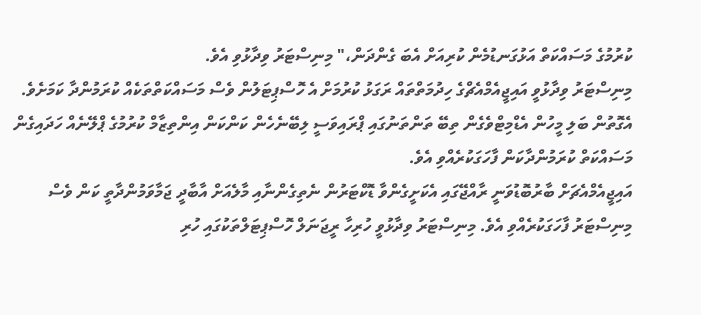ކުރުމުގެ މަސައްކަތް އަޅުގަނޑުމެން ކުރިއަށް އެބަ ގެންދަން،" މިނިސްޓަރު ވިދާޅުވި އެވެ.
މިނިސްޓަރު ވިދާޅުވީ އައިޖީއެމްއެޗްގެ ހިދުމަތްތައް ރަގަޅު ކުރުމަށް އެ ހޮސްޕިޓަލުން ވެސް މަސައްކަތްތަކެއް ކުރަމުންދާ ކަމަށެވެ. އެގޮތުން ބަލި މީހުން އެޑްމިޓްވެގެން ތިބޭ ތަންތަނުގައި ޕްރައިވަސީ ލިބޭނެހެން ކަންކަން އިންތިޒާމް ކުރުމުގެ ޕްލޭނެއް ހަދައިގެން މަސައްކަތް ކުރަމުންދާކަން ފާހަގަކުރެއްވި އެވެ.
އައިޖީއެމްއެޗަށް ބާރުބޮޑުވަނީ ރާއްޖޭގައި އެކަށީގެންވާ ޑޮކްޓަރުން ނެތިގެންނާއި މާލެއަށް އާބާދީ ޖަމާވަމުންދާތީ ކަން ވެސް މިނިސްޓަރު ފާހަގަކުރެއްވި އެވެ. މިނިސްޓަރު ވިދާޅުވީ ހުރިހާ ރީޖަނަލް ހޮސްޕިޓަލްތަކުގައި ހުރި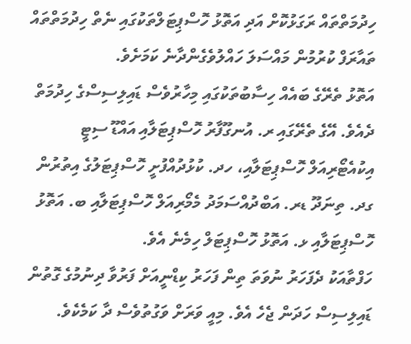ހިދުމަތްތައް ރަގަޅުކޮށް އަދި އަތޮޅު ހޮސްޕިޓަލްތަކުގައި ނެތް ހިދުމަތްތައް ތައާރަފް ކުރުމުން މައްސަލަ ހައްލުވެގެންދާނެ ކަމަށެވެ.
އަތޮޅު ތެރޭގެ ބައެއް ހިސާބުތަކުގައި މިހާރުވެސް ޑައިލިސިސްގެ ހިދުމަތް ދެއެވެ. އޭގެ ތެރޭގައި ރ. އުނގޫފާރު ހޮސްޕިޓަލާއި އައްޑޫ ސިޓީ އިކުއެޓޯރިއަލް ހޮސްޕިޓަލާއި، ހދ. ކުޅުދުއްފުށީ ހޮސްޕިޓަލުގެ އިތުރުން ގދ. ތިނަދޫ ޑރ. އަބްދުއްސަމަދު މެމޯރިއަލް ހޮސްޕިޓަލާއި ބ. އަތޮޅު ހޮސްޕިޓަލާއި ޅ. އަތޮޅު ހޮސްޕިޓަލް ހިމެނެ އެވެ.
ހަފްތާއަކު ދެފަހަރު ނުވަތަ ތިން ފަހަރު ކިޑްނީއަށް ފަރުވާ ދިނުމުގެ ގޮތުން ޑައިލިސިސް ހަދަން ޖެހެ އެވެ. މިއީ ވަރަށް ވަގުތުވެސް ދާ ކަމެކެވެ.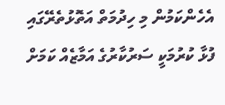އެހެންކަމުން މި ހިދުމަތް އަތޮޅުތެރޭގައި ފުޅާ ކުރުމަކީ ސަރުކާރުގެ އަމާޒެއް ކަމަށް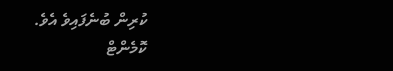ކުރިން ބުނެފައިވެ އެވެ.
ކޮމެންޓް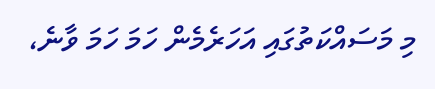މި މަސައްކަތުގައި އަހަރެމެން ހަމަ ހަމަ ވާނެ،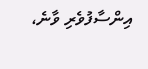އިންސާފުވެރި ވާނެ،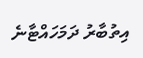އިތުބާރު ދަމަހައްޓާނެ